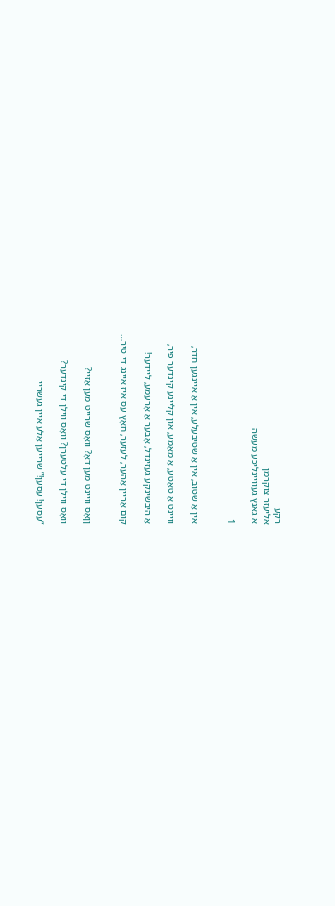רקע
אליעזר צוקרמן
א גאנץ געוויינליכע מעשה

1


אין אַ שטוב, אין אַ שטיבעלע, אין אַ איינגען חדר,

וויינט אַ טאַטע, אַ מאַמע, און קליינע קינדער פיר,

אַ היבשינקע געזינדל, אָבער אַ אָרעמע, ליידער!

קום אַריין אַהער, לעזער, חאָץ עס איז איינג די טיר…


ןןאָס וויינט מען דאָ? וואָס שרייט מען אַזיי?

וואָס ווילן די עלטערן? וואָס ווילן די קינדער?

“עסען! עסען!” שרייען אַלע איין געשריי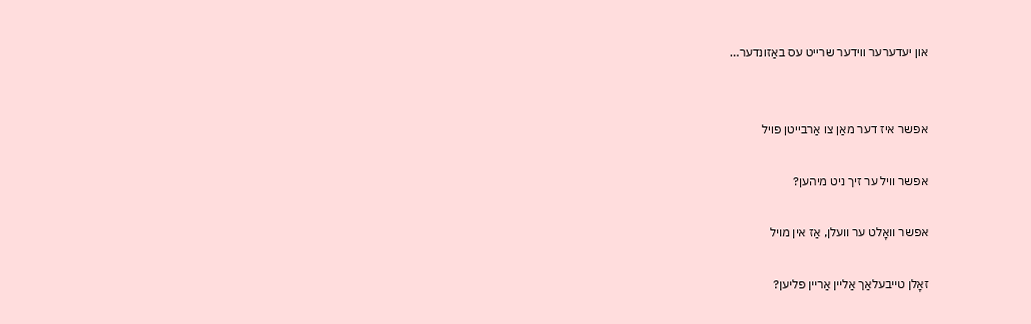און יעדערער ווידער שרייט עס באַזונדער…


אפשר איז דער מאַן צו אַרבייטן פויל

אפשר וויל ער זיך ניט מיהען?

אפשר וואָלט ער וועלן, אַז אין מויל

זאָלן טייבעלאַך אַליין אַריין פליען?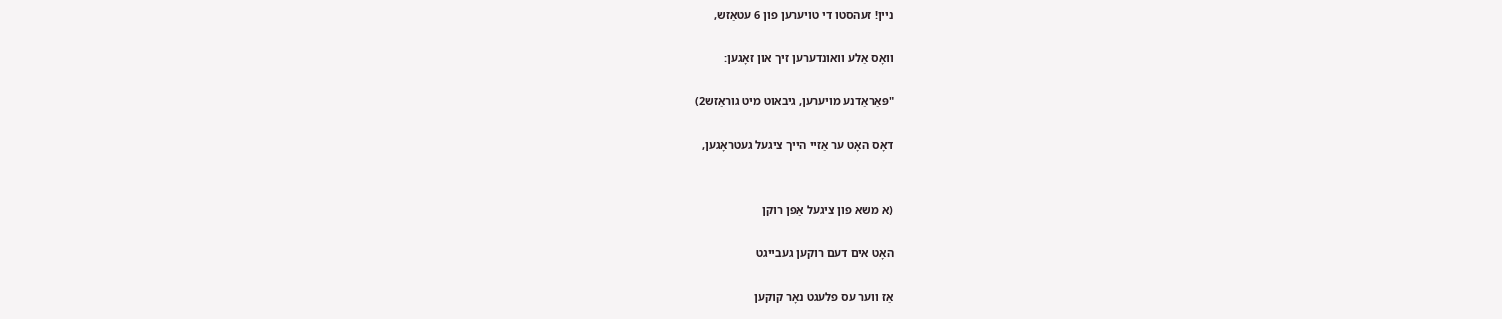ניין! זעהסטו די טויערען פון 6 עטאַזש,

וואָס אַלע וואונדערען זיך און זאָגען:

"פּאַראַדנע מויערען, גיבאוט מיט גוראַזש2)

דאָס האָט ער אַזיי הייך ציגעל געטראָגען,


(א משא פון ציגעל אַפן רוקן

האָט אים דעם רוקען געבייגט

אַז ווער עס פלעגט נאָר קוקען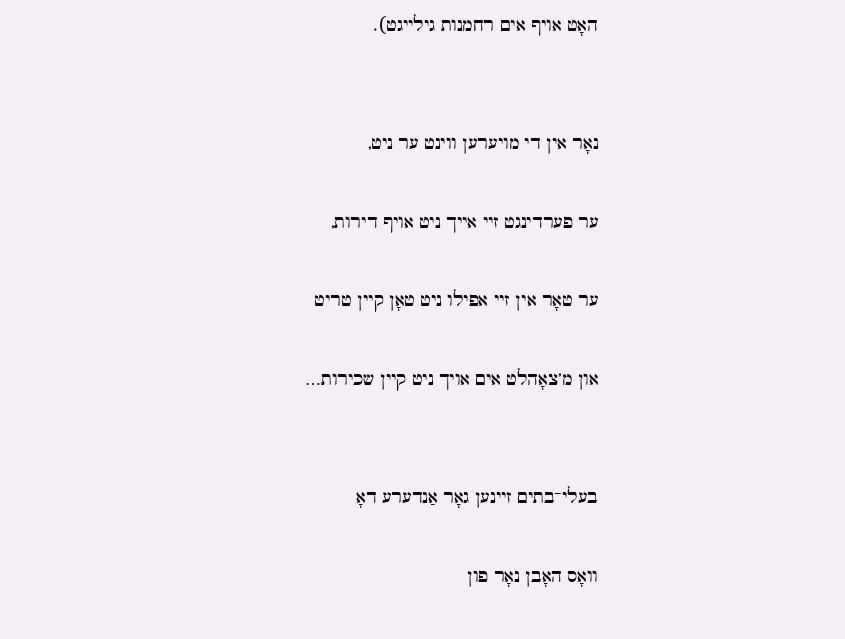האָט אויף אים רחמנות גילייגט).


נאָר אין די מויערען ווינט ער ניט,

ער פערדינגט זיי אייך ניט אויף דירות,

ער טאָר אין זיי אפילו ניט טאָן קיין טריט

און מ’צאָהלט אים אויך ניט קיין שכירות…


בעלי־בתים זיינען גאָר אַנדערע דאָ

וואָס האָבן נאָר פון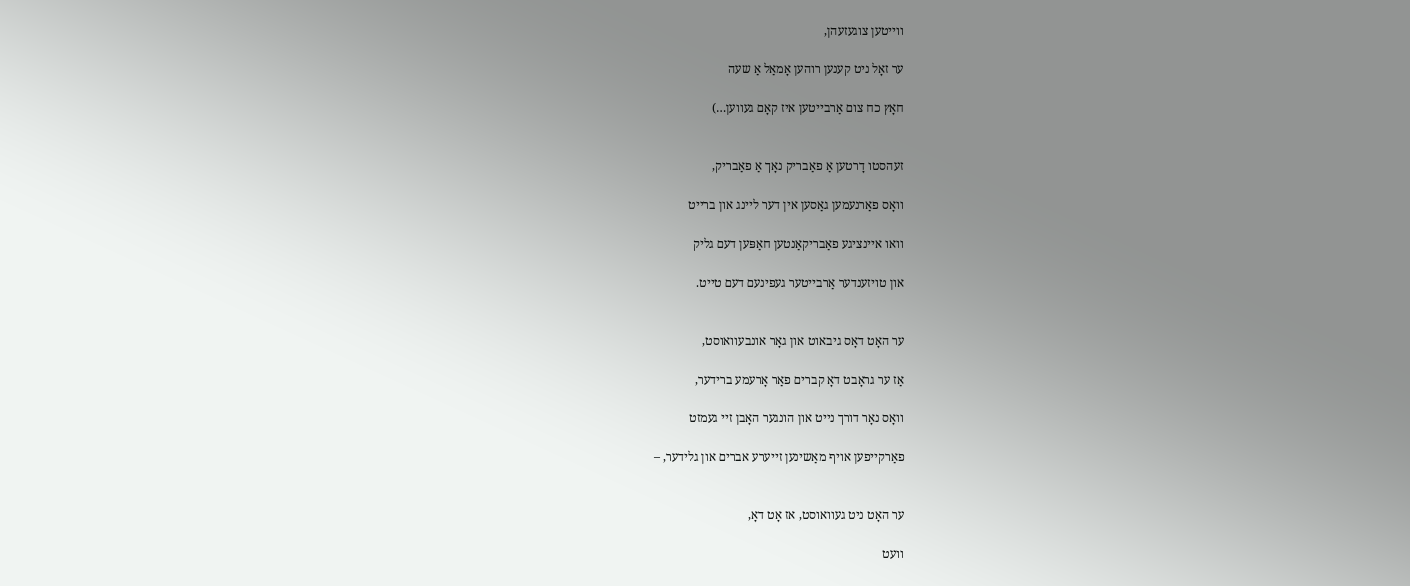ווייטען צוגעזעהן,

ער זאָל ניט קענען רוהען אָמאַל אַ שעה

חאָץ כח צום אַרבייטען איז קאָם געווען…)


זעהסטו דָרטען אַ פאַבריק נאָך אַ פאַבריק,

וואָס פאַרנעמען גאַסען אין דער ליינג און ברייט

וואו איינציגע פאַבריקאַנטען חאַפּען דעם גליק

און טויזענדער אַרבייטער געפינעם דעם טייט.


ער האָט דאָס גיבאוט און גאָר אונבעוואוסט,

אַז ער גראָבט דאָ קברים פאַר אָרעמע ברידער,

וואָס נאָר דורך נייט און הונגער האָבן זיי געמזט

פאַרקייפען אויף מאַשינען זייערע אברים און גלידער, –


ער האָט ניט געוואוסט, אז אָט דאָ,

וועט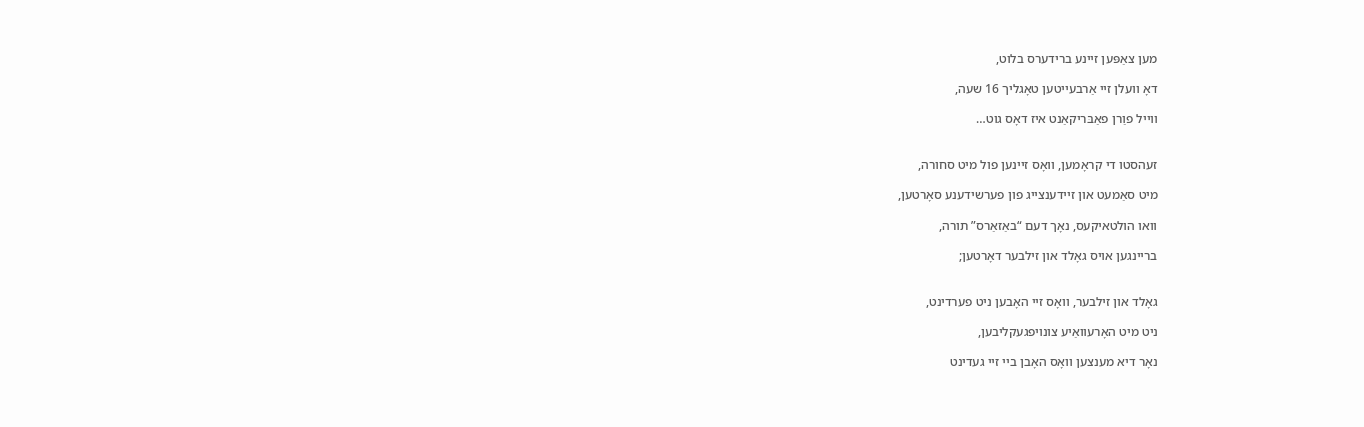מען צאַפּען זיינע ברידערס בלוט,

דאָ וועלן זיי אַרבעייטען טאָגליך 16 שעה,

ווייל פוַרן פאַבּריקאַנט איז דאָס גוט…


זעהסטו די קראָמען, וואָס זיינען פול מיט סחורה,

מיט סאַמעט און זיידענצייג פון פערשידענע סאָרטען,

וואו הולטאיקעס, נאָך דעם “באַזאַרס” תורה,

בריינגען אויס גאָלד און זילבער דאָרטען;


גאָלד און זילבער, וואָס זיי האָבען ניט פערדינט,

ניט מיט האָרעוואַיע צונויפגעקליבען,

נאָר דיא מענצען וואָס האָבן ביי זיי געדינט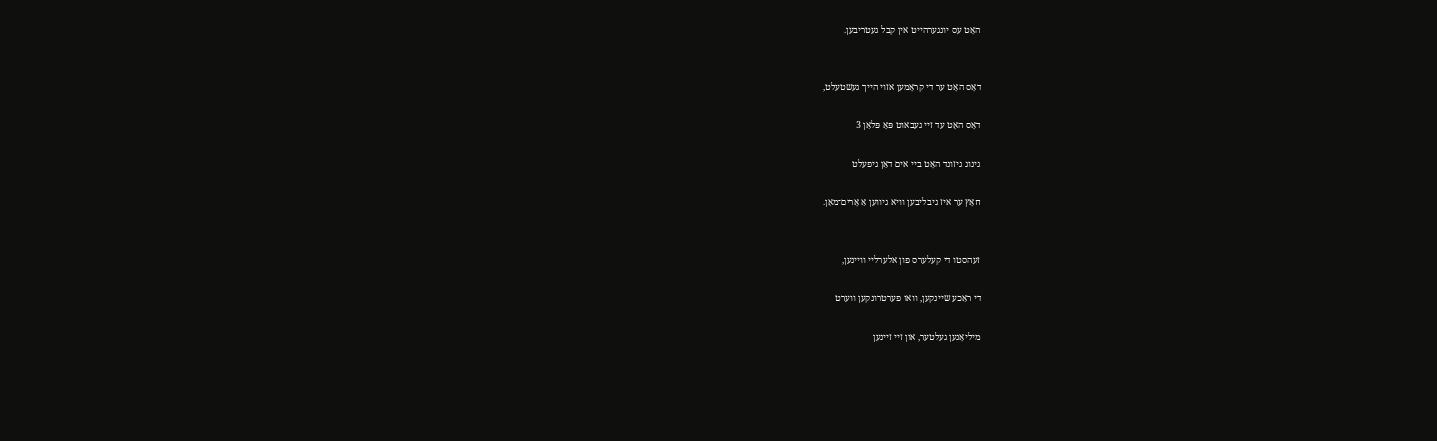האָט עס יונגערהייט אין קבל געטריבען.


דאָס האָט ער די קראָמען אזוי הייך געשטעלט,

דאָס האָט עד זיי געבאוט פּאָ פּלאַן 3

גינוג גיזונד האָט ביי אים דאַן גיפעלט

חאָץ ער איז גיבליבען וויא גיווען אַ אָרים־מאַן.


זעהסטו די קעלערס פון אלערליי וויינען,

די ראַכע שיינקען, וואו פערטרונקען ווערט

מיליאָנען געלטער, און זיי זיינען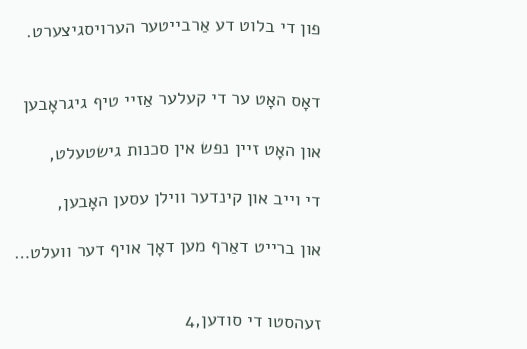פון די בלוט דע אַרבייטער הערויסגיצערט.


דאָס האָט ער די קעלער אַזיי טיף גיגראָבען

און האָט זיין נפש אין סכנות גישטעלט,

די וייב און קינדער ווילן עסען האָבען,

און ברייט דאַרף מען דאָך אויף דער וועלט…


זעהסטו די סודען,4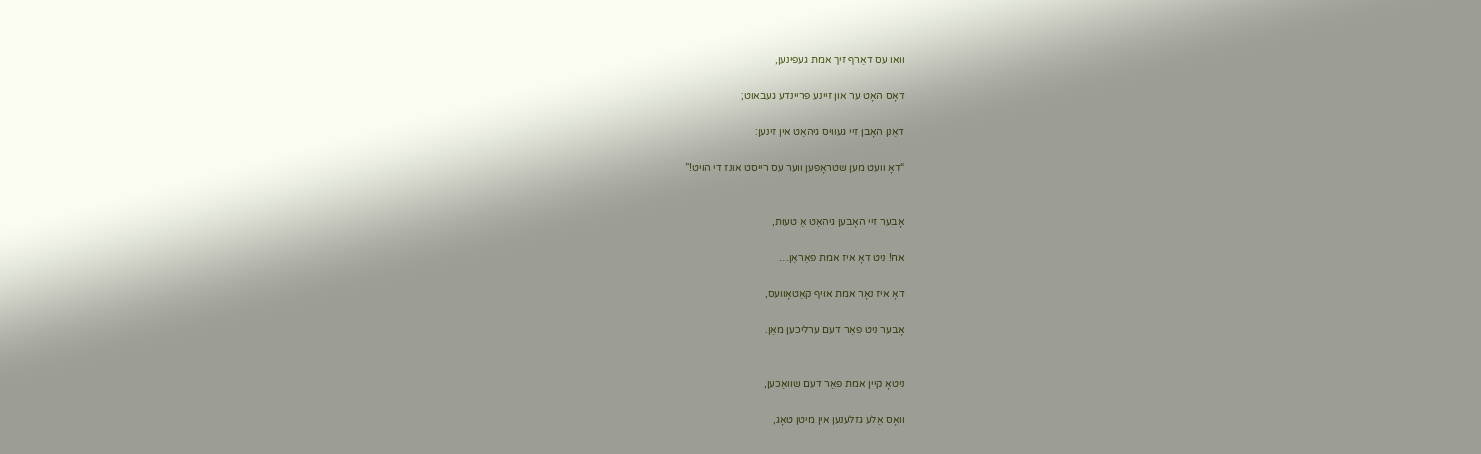וואו עס דאַרף זיך אמת געפינען,

דאָס האָט ער און זיינע פריינדע געבאוט;

דאַנן האָבן זיי געוויס גיהאַט אין זינען:

“דאָ וועט מען שטראָפען ווער עס רייסט אונז די הויט!”


אָבער זיי האָבען גיהאַט אַ טעות,

אח! ניט דאָ איז אמת פאַראַן…

דאָ איז נאָר אמת אויף קאַטאָוועס,

אָבער ניט פאַר דעם ערליכען מאַן.


ניטאָ קיין אמת פאַר דעם שוואַכען,

וואָס אַלע גזלענען אין מיטן טאָג,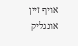אויף זיין אונגליק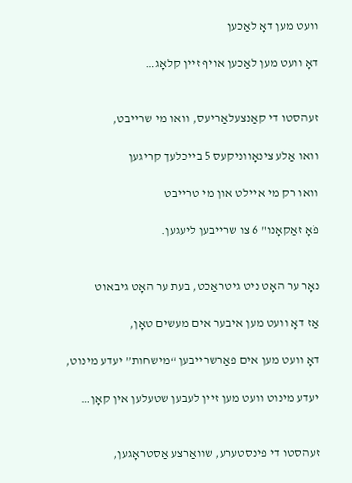וועט מען דאָ לאַכען

דאָ וועט מען לאַכען אויף זיין קלאָג…


זעהסטו די קאַנצעלאַריעס, וואו מי שרייבט,

וואו אַלע צינאָווניקעס 5 בייכלעך קריגען

וואו רק מי איילט און מי טרייבט

פֹאָ זאַקאָנו" 6 צו שרייבען ליעגען.


נאָר ער האָט ניט גיטראַכט, בעת ער האָט גיבאוט

אַז דאָ וועט מען איבער אים מעשים טאָן,

דאָ וועט מען אים פאַרשרייבען “מישחות” יעדע מינוט,

יעדע מינוט וועט מען זיין לעבען שטעלען אין קאָן…


זעהסטו די פינסטערע, שוואַרצע אַסטראָגען,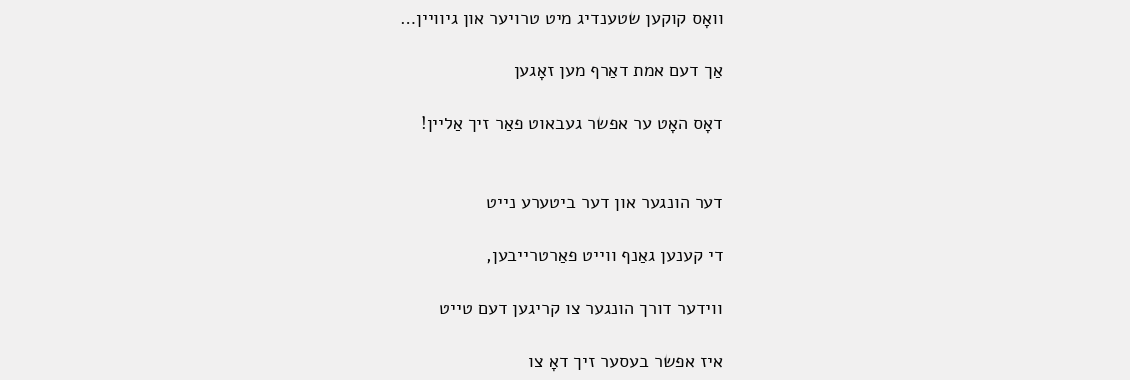וואָס קוקען שטענדיג מיט טרויער און גיוויין…

אַך דעם אמת דאַרף מען זאָגען

דאָס האָט ער אפשר געבאוט פאַר זיך אַליין!


דער הונגער און דער ביטערע נייט

די קענען גאַנף ווייט פאַרטרייבען,

ווידער דורך הונגער צו קריגען דעם טייט

איז אפשר בעסער זיך דאָ צו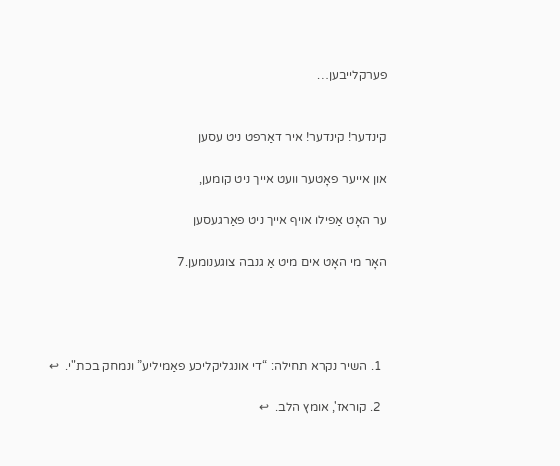פערקלייבען…


קינדער! קינדער! איר דאַרפט ניט עסען

און אייער פאָטער וועט אייך ניט קומען,

ער האָט אַפילו אויף אייך ניט פאַרגעסען

האָר מי האָט אים מיט אַ גנבה צוגענומען.7




  1. השיר נקרא תחילה: “די אונגליקליכע פאַמיליע” ונמחק בכת"י.  ↩

  2. קוראז', אומץ הלב.  ↩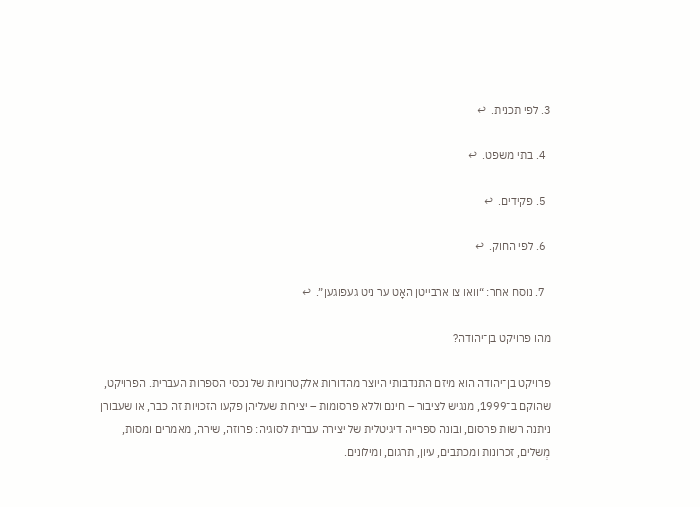3. לפי תכנית.  ↩

  4. בתי משפט.  ↩

  5. פקידים.  ↩

  6. לפי החוק.  ↩

  7. נוסח אחר: “וואו צו ארבייטן האָט ער ניט געפוגען”.  ↩

מהו פרויקט בן־יהודה?

פרויקט בן־יהודה הוא מיזם התנדבותי היוצר מהדורות אלקטרוניות של נכסי הספרות העברית. הפרויקט, שהוקם ב־1999, מנגיש לציבור – חינם וללא פרסומות – יצירות שעליהן פקעו הזכויות זה כבר, או שעבורן ניתנה רשות פרסום, ובונה ספרייה דיגיטלית של יצירה עברית לסוגיה: פרוזה, שירה, מאמרים ומסות, מְשלים, זכרונות ומכתבים, עיון, תרגום, ומילונים.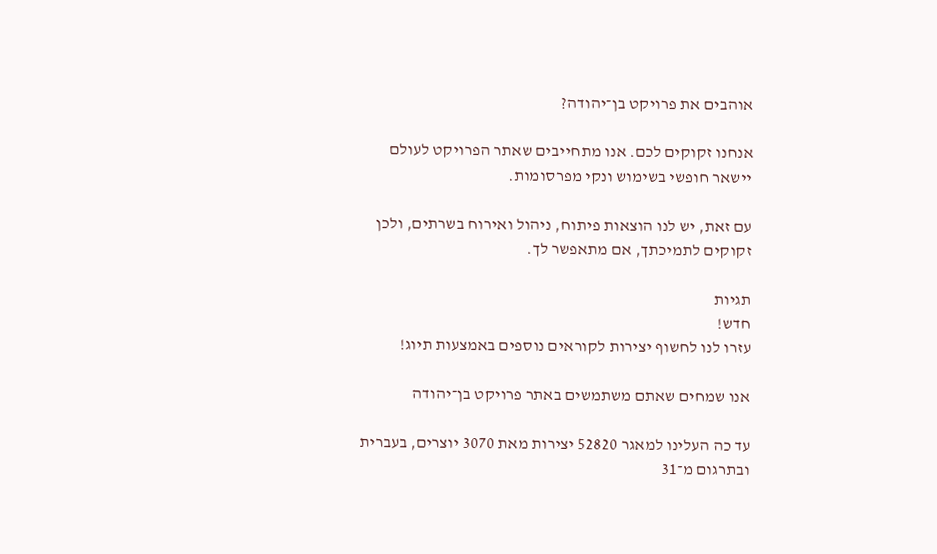אוהבים את פרויקט בן־יהודה?

אנחנו זקוקים לכם. אנו מתחייבים שאתר הפרויקט לעולם יישאר חופשי בשימוש ונקי מפרסומות.

עם זאת, יש לנו הוצאות פיתוח, ניהול ואירוח בשרתים, ולכן זקוקים לתמיכתך, אם מתאפשר לך.

תגיות
חדש!
עזרו לנו לחשוף יצירות לקוראים נוספים באמצעות תיוג!

אנו שמחים שאתם משתמשים באתר פרויקט בן־יהודה

עד כה העלינו למאגר 52820 יצירות מאת 3070 יוצרים, בעברית ובתרגום מ־31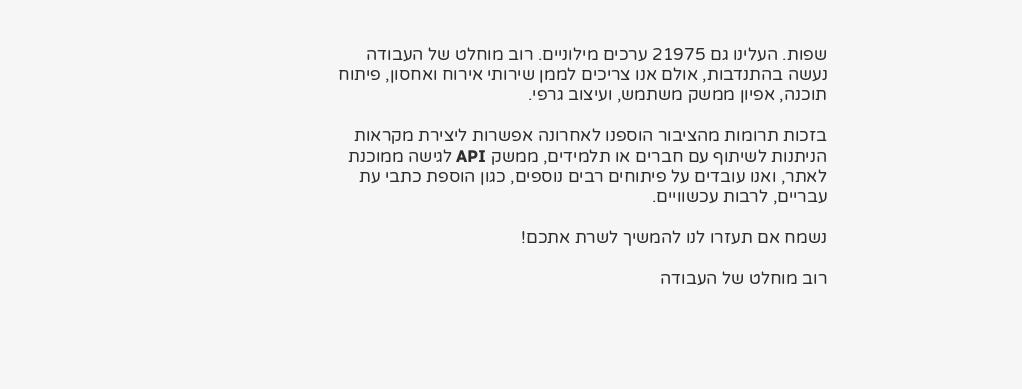שפות. העלינו גם 21975 ערכים מילוניים. רוב מוחלט של העבודה נעשה בהתנדבות, אולם אנו צריכים לממן שירותי אירוח ואחסון, פיתוח תוכנה, אפיון ממשק משתמש, ועיצוב גרפי.

בזכות תרומות מהציבור הוספנו לאחרונה אפשרות ליצירת מקראות הניתנות לשיתוף עם חברים או תלמידים, ממשק API לגישה ממוכנת לאתר, ואנו עובדים על פיתוחים רבים נוספים, כגון הוספת כתבי עת עבריים, לרבות עכשוויים.

נשמח אם תעזרו לנו להמשיך לשרת אתכם!

רוב מוחלט של העבודה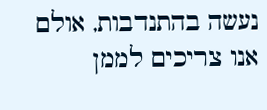נעשה בהתנדבות, אולם אנו צריכים לממן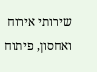שירותי אירוח ואחסון, פיתוח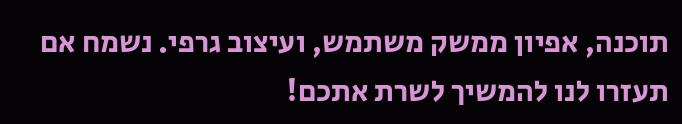תוכנה, אפיון ממשק משתמש, ועיצוב גרפי. נשמח אם תעזרו לנו להמשיך לשרת אתכם!